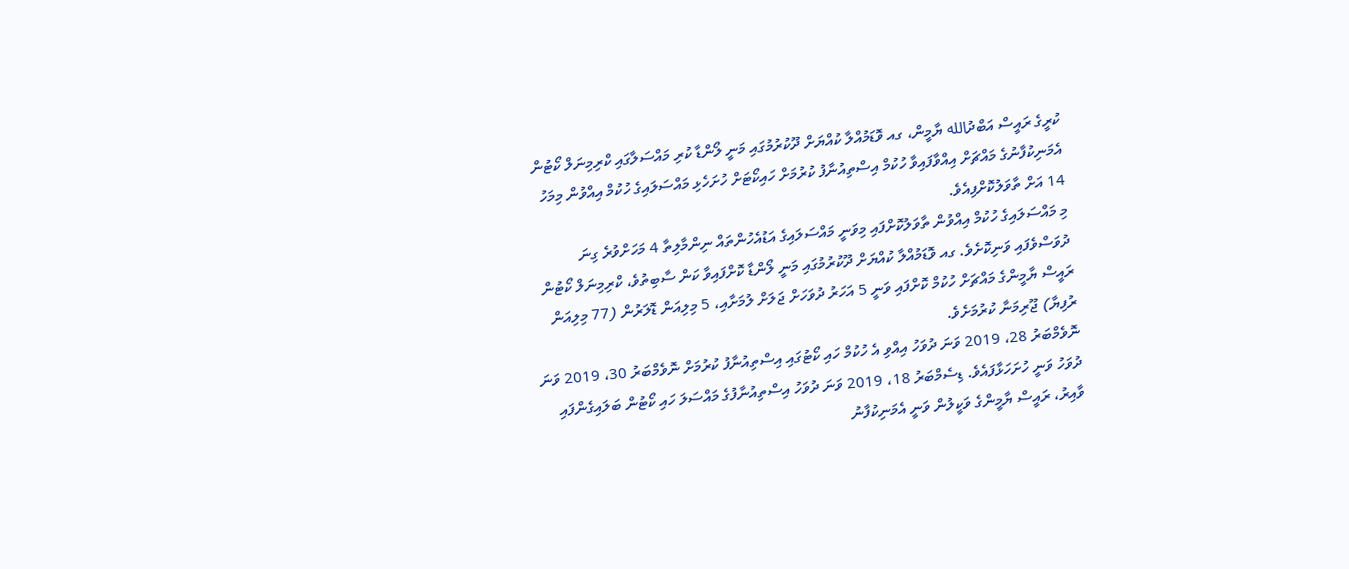ކުރީގެ ރައީސް އަބްދުالله ޔާމީން، ގއ ވޮޑަމުއްލާ ކުއްޔަށް ދޫކުރުމުގައި މަނީ ލޯންޑާ ކުރި މައްސަލާގައި ކްރިމިނަލް ކޯޓުން އެމަނިކުފާނުގެ މައްޗަށް އިއްވާފައިވާ ހުކުމް އިސްތިއުނާފު ކުރުމަށް ހައިކޯޓަށް ހުށަހެޅި މައްސަލައިގެ ހުކުމް އިއްވުން މިމަހު 14 އަށް ތާވަލުކޮށްފިއެވެ.
މި މައްސަލައިގެ ހުކުމް އިއްވުން ތާވަލުކޮށްފައި މިވަނީ މައްސަލައިގެ އަޑުއެހުންތައް ނިންމާލިތާ 4 މަހަށްވުރެ ގިނަ ދުވަސްވެފައި ވަނިކޮށެވެ. ގއ ވޮޑަމުއްލާ ކުއްޔަށް ދޫކުރުމުގައި މަނީ ލޯންޑާ ކޮށްފައިވާ ކަން ސާބިތުވެ، ކްރިމިނަލް ކޯޓުން ރައީސް ޔާމީންގެ މައްޗަށް ހުކުމް ކޮށްފައި ވަނީ 5 އަހަރު ދުވަހަށް ޖަލަށް ލުމަށާއި، 5 މިލިއަން ޑޮލަރުން (77 މިލިއަން ރުފިޔާ) ޖޫރިމަނާ ކުރުމަށެވެ.
ނޮވެމްބަރު 28، 2019 ވަނަ ދުވަހު އިއްވި އެ ހުކުމް ހައި ކޯޓުގައި އިސްތިއުނާފު ކުރުމަށް ނޮވެމްބަރު 30، 2019 ވަނަ ދުވަހު ވަނީ ހުށަހަޅާފައެވެ. ޑިސެމްބަރު 18، 2019 ވަނަ ދުވަހު އިސްތިއުނާފުގެ މައްސަލަ ހައި ކޯޓުން ބަލައިގެންފައި ވާއިރު، ރައީސް ޔާމީންގެ ވަކީލުން ވަނީ އެމަނިކުފާނު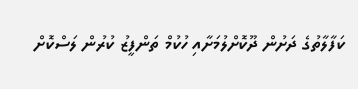ކަފާލާތުގެ ދަށުން ދޫކޮށްލުމަށާއި ހުކުމް ތަންފީޒު ކުރުން ލަސްކޮށް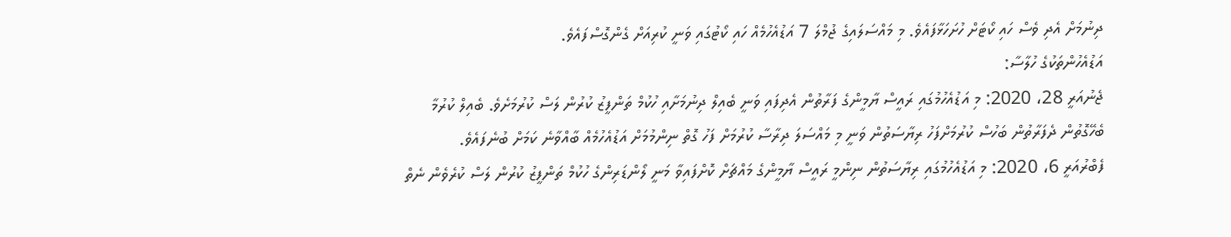ދިނުމަށް އެދި ވެސް ހައި ކޯޓަށް ހުށަހަޅާފައެވެ. މި މައްސަލައިގެ ޖުމްލަ 7 އަޑުއެހުމެއް ހައި ކޯޓުގައި ވަނީ ކުރިއަށް ގެންގޮސްފައެވެ.
އަޑުއެހުންތަކުގެ ހުލާސާ:
ޖެނުއަރީ 28، 2020: މި އަޑުއެހުމުގައި ރައީސް ޔާމީންގެ ފަރާތުން އެދިފައި ވަނީ ބެއިލް ދިނުމަށާއި ހުކުމް ތަންފީޒު ކުރުން ލަސް ކުރުމަށެވެ. ބެއިލް ކުރުމާ ބެހޭގޮތުން ދެފަރާތުން ބަހުސް ކުރުމަށްފަހު ރިޔާސަތުން ވަނީ މި މައްސަލަ ދިރާސާ ކުރުމަށް ފަހު ގޮތް ނިންމުމަށް އަޑުއެހުމެއް ބާއްވާނެ ކަމަށް ބުނެފައެވެ.
ފެބްރުއަރީ 6، 2020: މި އަޑުއެހުމުގައި ރިޔާސަތުން ނިންމީ ރައީސް ޔާމީންގެ މައްޗަށް ކޮށްފައިވާ މަނީ ލޯންޑަރިންގެ ހުކުމް ތަންފީޒު ކުރުން ލަސް ކުރެވެން ނެތް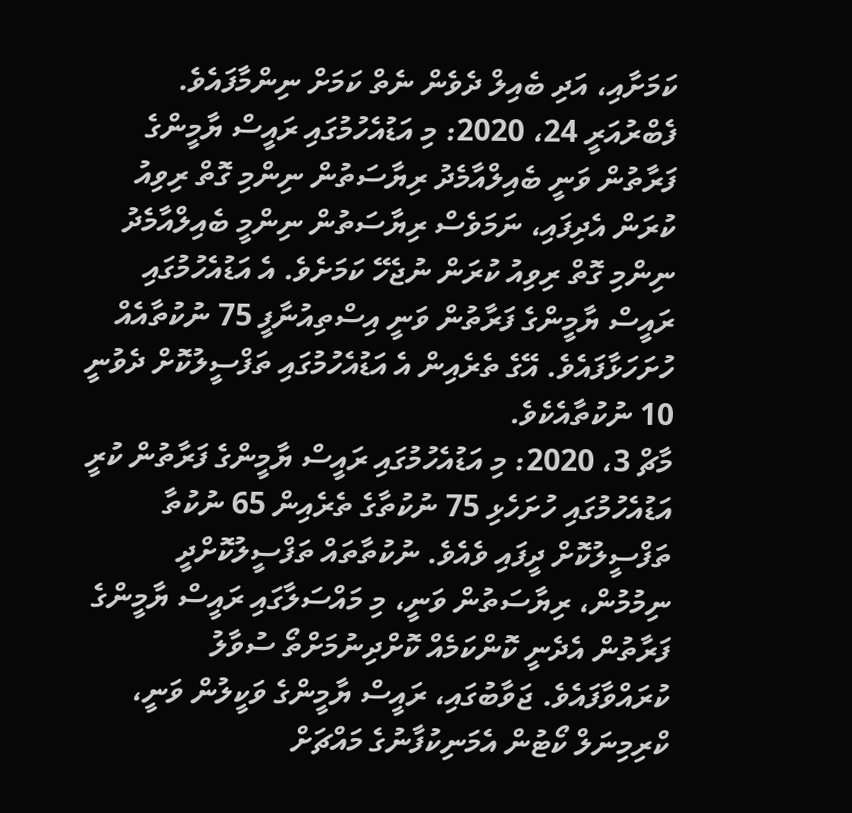ކަމަށާއި، އަދި ބެއިލް ދެވެން ނެތް ކަމަށް ނިންމާފައެވެ.
ފެބްރުއަރީ 24، 2020: މި އަޑުއެހުމުގައި ރައީސް ޔާމީންގެ ފަރާތުން ވަނީ ބެއިލްއާމެދު ރިޔާސަތުން ނިންމި ގޮތް ރިވިއު ކުރަން އެދިފައި، ނަމަވެސް ރިޔާސަތުން ނިންމީ ބެއިލްއާމެދު ނިންމި ގޮތް ރިވިއު ކުރަން ނުޖެހޭ ކަމަށެވެ. އެ އަޑުއެހުމުގައި ރައީސް ޔާމީންގެ ފަރާތުން ވަނީ އިސްތިއުނާފީ 75 ނުކުތާއެއް ހުށަހަޅާފައެވެ. އޭގެ ތެރެއިން އެ އަޑުއެހުމުގައި ތަފްސީލުކޮށް ދެވުނީ 10 ނުކުތާއެކެވެ.
މާޗް 3، 2020: މި އަޑުއެހުމުގައި ރައީސް ޔާމީންގެ ފަރާތުން ކުރީ އަޑުއެހުމުގައި ހުށަހެޅި 75 ނުކުތާގެ ތެރެއިން 65 ނުކުތާ ތަފްސީލުކޮށް ދީފައި ވެއެވެ. ނުކުތާތައް ތަފްސީލުކޮށްދީ ނިމުމުން، ރިޔާސަތުން ވަނީ، މި މައްސަލާގައި ރައީސް ޔާމީންގެ ފަރާތުން އެދެނީ ކޮންކަމެއް ކޮށްދިނުމަށްތޯ ސުވާލު ކުރައްވާފައެވެ. ޖަވާބުގައި، ރައީސް ޔާމީންގެ ވަކީލުން ވަނީ، ކްރިމިނަލް ކޯޓުން އެމަނިކުފާނުގެ މައްޗަށް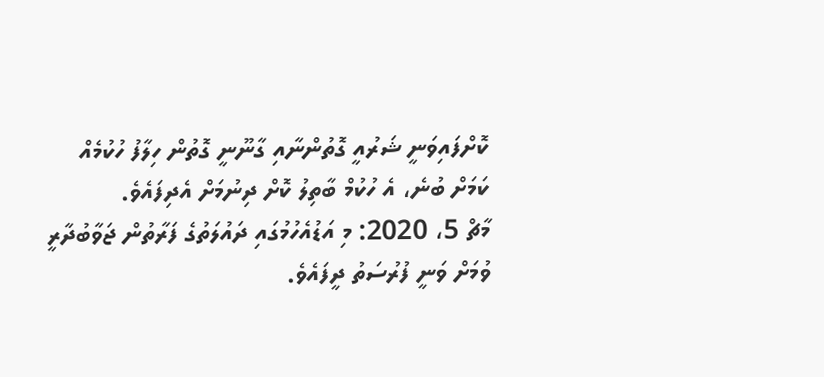ކޮށްފައިވަނީ ޝަރުއީ ގޮތުންނާއި ގާނޫނީ ގޮތުން ހިލާފު ހުކުމެއް ކަމަށް ބުނެ، އެ ހުކުމް ބާތިލު ކޮށް ދިނުމަށް އެދިފައެވެ.
މާޗް 5، 2020: މި އަޑުއެހުމުގައި ދައުލަތުގެ ފަރާތުން ޖަވާބުދާރީ ވުމަށް ވަނީ ފުރުސަތު ދީފައެވެ.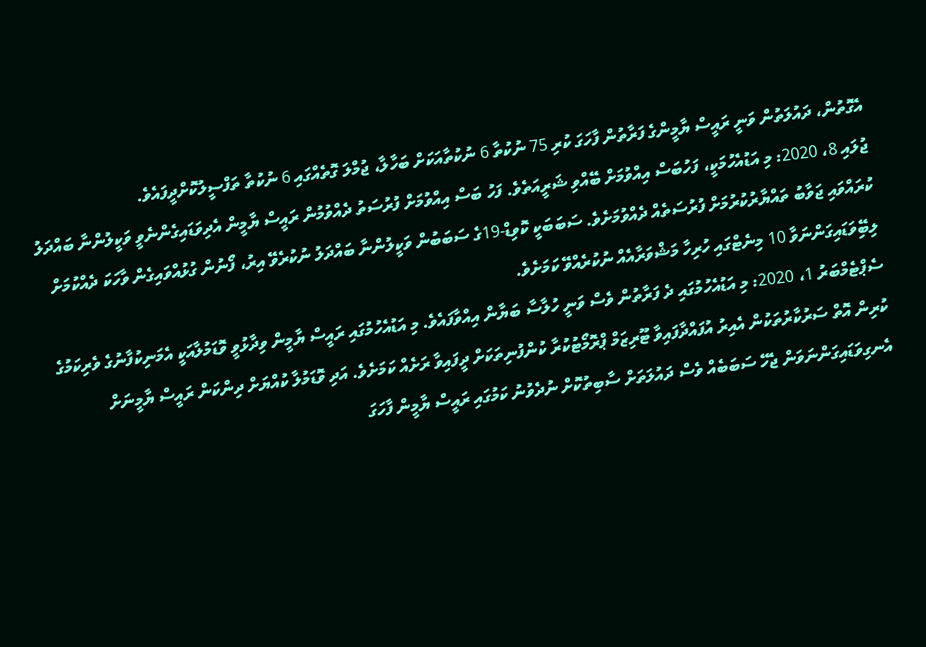އެގޮތުން، ދައުލަތުން ވަނީ ރައީސް ޔާމީންގެ ފަރާތުން ފާހަގަ ކުރި 75 ނުކުތާ 6 ނުކުތާއަކަށް ބަހާލާ، ޖުމްލަ ގޮތެއްގައި 6 ނުކުތާ ތަފްސީލުކޮށްދީފައެވެ.
ޖުލައި 8، 2020: މި އަޑުއެހުމަކީ، ފަހުބަސް އިއްވުމަށް ބޭއްވި ޝަރީއަތެވެ. ފަހު ބަސް އިއްވުމަށް ފުރުސަތު ދެއްވުމުން ރައީސް ޔާމީން އެދިވަޑައިގެންނެވީ ވަކީލުންނާ ބައްދަލު ކުރައްވައި ޖަވާބު ތައްޔާރުކުރުމަށް ފުރުސަތެއް ދެއްވުމަށެވެ. ސަބަބަކީ ކޮވިޑް-19ގެ ސަބަބުން ވަކީލުންނާ ބައްދަލު ނުކުރެވޭ އިރު، ފޯނުން ގުޅުއްވައިގެން ވާހަކަ ދެއްކުމަށް ލިބޭިވަޑައިގަންނަވާ 10 މިނެޓްގައި ހުރިހާ މަޝްވަރާއެއް ނުކުރެއްވޭ ކަމަށެވެ.
ސެޕްޓެމްބަރު 1، 2020: މި އަޑުއެހުމުގައި ދެ ފަރާތުން ވެސް ވަނީ ހުލާސާ ބަޔާން އިއްވާފައެވެ. މި އަޑުއެހުމުގައި ރައީސް ޔާމީން ވިދާޅުވީ ވޮޑަމުލާއަކީ އެމަނިކުފާނުގެ ވެރިކަމުގެ ކުރިން އޮތް ސަރުކާރުތަކުން އެއިރު އުފައްދާފައިވާ ޓޫރިޒަމް ޕްރޮމޯޓުކުރާ ކުންފުނިތަކަށް ދީފައިވާ ރަށެއް ކަމަށެވެ. އަދި ވޮޑަމުލާ ކުއްޔަށް ދިންކަން ރައީސް ޔާމީނަށް އެނގިވަޑައިގަންނަވަން ޖެހޭ ސަބަބެއް ވެސް ދައުލަތަށް ސާބިތުކޮށް ނުދެވުނު ކަމުގައި ރައީސް ޔާމީން ފާހަގަ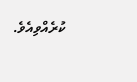ކުރެއްވިއެވެ.